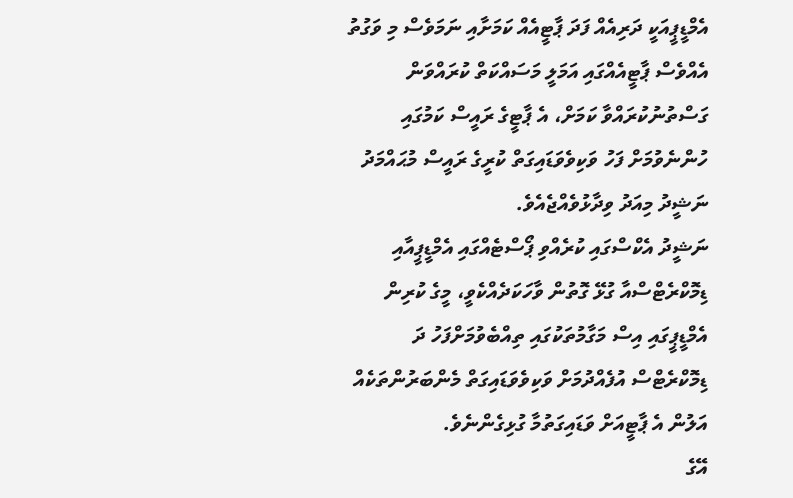އެމްޑީޕީއަކީ ދަރިއެއް ފަދަ ޕާޓީއެއް ކަމަށާއި ނަމަވެސް މި ވަގުތު އެއްވެސް ޕާޓީއެއްގައި އަމަލީ މަސައްކަތް ކުރައްވަން ގަސްތުނުކުރައްވާ ކަމަށް، އެ ޕާޓީގެ ރައީސް ކަމުގައި ހުންނެވުމަށް ފަހު ވަކިވެވަޑައިގަތް ކުރީގެ ރައީސް މުޙައްމަދު ނަޝީދު މިއަދު ވިދާޅުވެއްޖެއެވެ.
ނަޝީދު އެކްސްގައި ކުރެއްވި ޕޯސްޓެއްގައި އެމްޑީޕީއާއި ޑިމޮކްރެޓްސްއާ ގުޅޭ ގޮތުން ވާހަކަދެއްކެވީ، މީގެ ކުރިން އެމްޑީޕީގައި އިސް މަގާމުތަކުގައި ތިއްބެވުމަށްފަހު ދަ ޑިމޮކްރެޓްސް އުފެއްދުމަށް ވަކިވެވަޑައިގަތް މެންބަރުންތަކެއް އަލުން އެ ޕާޓީއަށް ވަޑައިގަތުމާ ގުޅިގެންނެވެ.
އޭގެ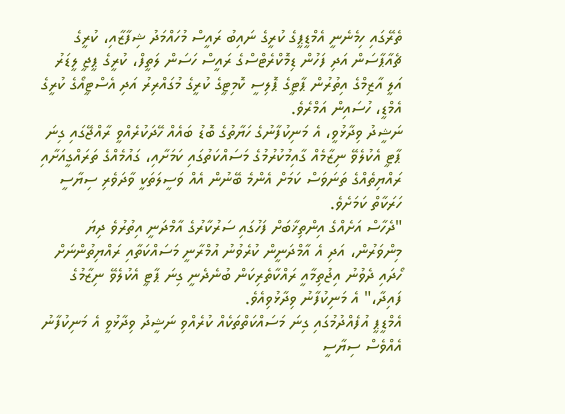ތެރޭގައި ހިމެނެނީ އެމްޑީޕީގެ ކުރީގެ ނައިބު ރައީސް މުހައްމަދު ޝިފާޒާއި، ކުރީގެ ޗެއާޕާސަން އަދި ފަހުން ޑިމޮކްރެޓްސްގެ ރައީސް ހަސަން ލަތީފް، ކުރީގެ ޕީޖީ ލީޑަރު އަލީ އާޒިމްގެ އިތުރުން ޕާޓީގެ ޕޮލިސީ ކޮމިޓީގެ ކުރީގެ މުގައްރިރު އަދި އެސްޓީއޯގެ ކުރީގެ އެމްޑީ، ހުސައިން އަމްރެވެ.
ނަޝީދު ވިދާޅުވީ، އެ މަނިކުފާނުގެ ހަޔާތުގެ ބޮޑު ބައެއް ހޭދަކުރެއްވީ ރާއްޖޭގައި ގިނަ ޕާޓީ އެކުލެވޭ ނިޒާމެއް ގާއިމުކުރުމުގެ މަސައްކަތުގައި ކަމަށާއި، ގައުމެއްގެ ތަރައްގީއަށާއި ރައްޔިތެއްގެ ތަނަވަސް ކަމަށް އެންމެ ބޭނުން އެއް ވަސީލަތަކީ ވާދަވެރި ސިޔާސީ ހަރަކާތް ކަމަށެވެ.
"ދެހާސް އަށެއްގެ އިންތިޚާބަށް ފަހުގައި ސަރުކާރުގެ އާމްދަނީ އިތުރުވެ ދިޔަ މިންވަރުން، އަދި އެ އާމްދަނީން ކުރެވުނު އުމްރާނީ މަސައްކަތާއި ރައްޔިތުންނަށް ހޯދައި ދެވުނު އިޖުތިމާއީ ރައްކާތެރިކަން ބުނެދެނީ ގިނަ ޕާޓީ އެކުލެވޭ ނިޒާމުގެ ފައިދާ،" އެ މަނިކުފާނު ވިދާޅުވިއެވެ.
އެމްޑީޕީ އުފެއްދުމުގައި ގިނަ މަސައްކަތްތަކެއް ކުރެއްވި ނަޝީދު ވިދާޅުވީ އެ މަނިކުފާނު އެއްވެސް ސިޔާސީ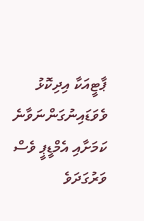ޕާޓީއަކާ އިދިކޮޅު ވެވަޑައިނުގަންނަވާނެ ކަމަށާއި އެމްޑީޕީ ވެސް ވަރުގަދަވެ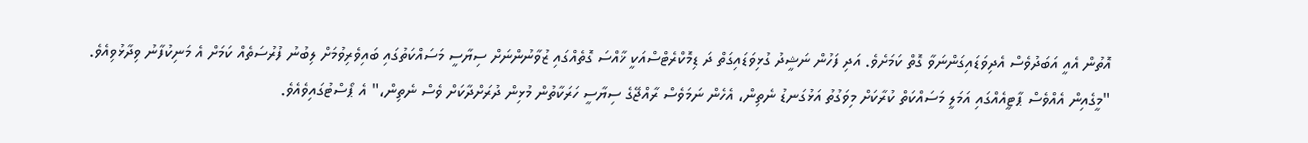އޮތުން އެއީ އަބަދުވެސް އެދިވަޑައިގަންނަވާ ގޮތް ކަމަށެވެ. އަދި ފަހުން ނަޝީދު ގުޅިވަޑައިގަތް ދަ ޑިމޮކްރެޓްސްއަކީ ޚާއްސަ ގޮތެއްގައި ޒުވާނުންނަށް ސިޔާސީ މަސައްކަތުގައި ބައިވެރިވުމަށް ލިބުނު ފުރުސަތެއް ކަމަށް އެ މަނިކުފާނު ވިދާޅުވިއެވެ.
"މީގެއިން އެއްވެސް ޕާޓީއެއްގައި އަމަލީ މަސައްކަތް ކުރާކަށް މިވަގުތު އަޅުގަނޑު ނެތިން، އެހެން ނަމަވެސް ރާއްޖޭގެ ސިޔާސީ ހަރަކާތުން މުޅިން ދުރަށްދާކަށް ވެސް ނެތިން،" އެ ޕޯސްޓުގައިވެއެވެ.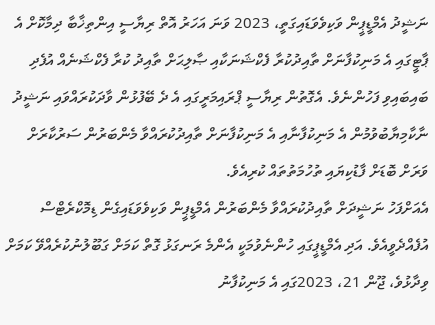ނަޝީދު އެމްޑީޕީން ވަކިވެވަޑައިގަތީ، 2023 ވަނަ އަހަރު އޮތް ރިޔާސީ އިންތިޚާބާ ދިމާކޮށް އެ ޕާޓީގައި އެ މަނިކުފާނަށް ތާއިދުކުރާ ފެކްޝަނަކާއި ޞާލިޙަށް ތާއިދު ކުރާ ފެކްޝަނެއް އުފެދި ބައިބައިވި ފަހުންނެވެ. އެގޮތުން ރިޔާސީ ޕްރައިމަރީގައި އެ ދެ ބޭފުޅުން ވާދަކުރައްވައި ނަޝީދު ނާކާމިޔާބުވުމުން އެ މަނިކުފާނާއި އެ މަނިކުފާނަށް ތާއިދުކުރައްވާ މެންބަރުން ސަރުކާރަށް ވަރަށް ބޮޑަށް ފާޑުކިޔައި ތުހުމަތުތައް ކުރިއެވެ.
އެއަށްފަހު ނަޝީދަށް ތާއިދުކުރައްވާ މެންބަރުން އެމްޑީޕީން ވަކިވެވަޑައިގެން ޑިމޮކްރެޓްސް އުފެއްދެވީއެވެ. އަދި އެމްޑީޕީގައި ހުންނެވުމަކީ އެންމެ ރަނގަޅު ގޮތް ކަމަށް ގަބޫލުނުކުރެއްވޭ ކަމަށް ވިދާޅުވެ، ޖޫން 21، 2023ގައި އެ މަނިކުފާނު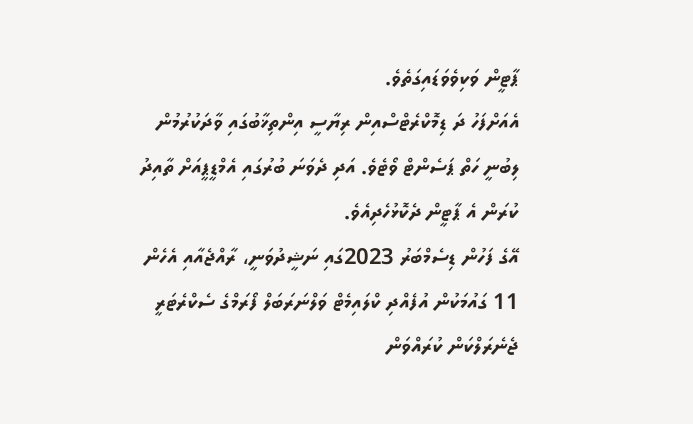ޕާޓީން ވަކިވެވަޑައިގަތެވެ.
އެއަށްފަހު ދަ ޑިމޮކްރެޓްސްއިން ރިޔާސީ އިންތިޚާބުގައި ވާދަކުރުމުން ލިބުނީ ހަތް ޕަސެންޓް ވޯޓެވެ. އަދި ދެވަނަ ބުރުގައި އެމްޑީޕީއަށް ތާއިދު ކުރަން އެ ޕާޓީން ދެކޮޅުހެދިއެވެ.
އޭގެ ފަހުން ޑިސެމްބަރު 2023ގައި ނަޝީދުވަނީ، ރާއްޖެއާއި އެހެން 11 ގައުމަކުން އުފެއްދި ކްލައިމެޓް ވަލްނަރަބަލް ފޯރަމްގެ ސެކްރެޓަރީ ޖެނެރަލްކަން ކުރައްވަން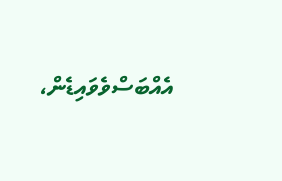އެއްބަސްވެވައިޑެން،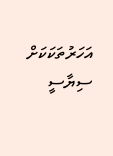އަހަރުތަކަކަށް ސިޔާސީ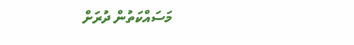މަސައްކަތުން ދުރަށް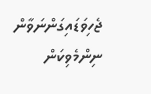ޖެހިވަޑައިގަންނަވާން ނިންމެވިކަން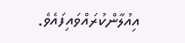އިއުލާންކުރައްވައިފައެވެ.